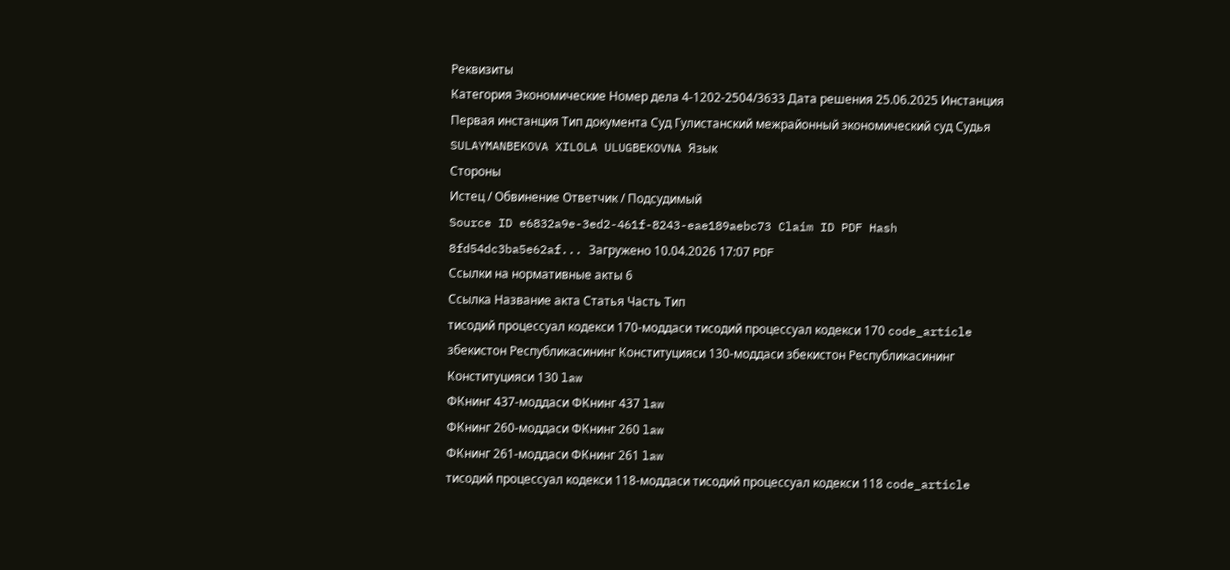Реквизиты
Категория Экономические Номер дела 4-1202-2504/3633 Дата решения 25.06.2025 Инстанция Первая инстанция Тип документа Суд Гулистанский межрайонный экономический суд Судья SULAYMANBEKOVA XILOLA ULUGBEKOVNA Язык
Стороны
Истец / Обвинение Ответчик / Подсудимый
Source ID e6832a9e-3ed2-461f-8243-eae189aebc73 Claim ID PDF Hash 8fd54dc3ba5e62af... Загружено 10.04.2026 17:07 PDF
Ссылки на нормативные акты 6
Ссылка Название акта Статья Часть Тип
тисодий процессуал кодекси 170-моддаси тисодий процессуал кодекси 170 code_article
збекистон Республикасининг Конституцияси 130-моддаси збекистон Республикасининг Конституцияси 130 law
ФКнинг 437-моддаси ФКнинг 437 law
ФКнинг 260-моддаси ФКнинг 260 law
ФКнинг 261-моддаси ФКнинг 261 law
тисодий процессуал кодекси 118-моддаси тисодий процессуал кодекси 118 code_article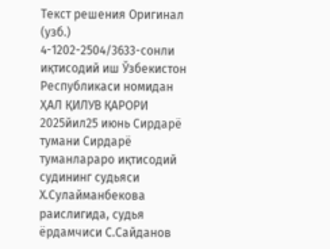Текст решения Оригинал (узб.)
4-1202-2504/3633-сонли иқтисодий иш Ўзбекистон Республикаси номидан ҲАЛ ҚИЛУВ ҚАРОРИ 2025йил25 июнь Сирдарё тумани Сирдарё туманлараро иқтисодий судининг судьяси Х.Сулайманбекова раислигида, судья ёрдамчиси С.Сайданов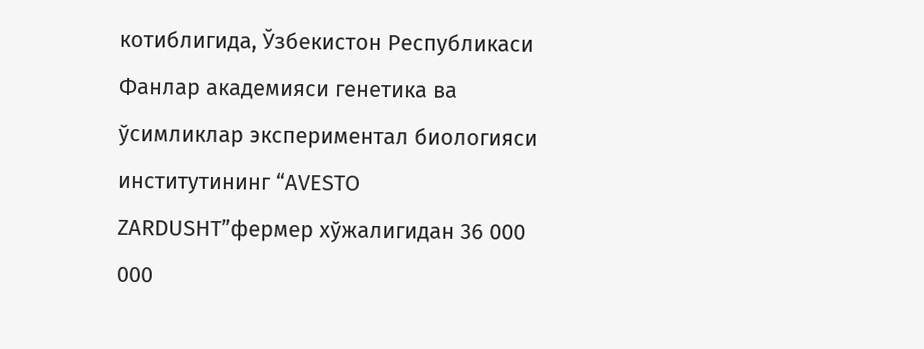котиблигида, Ўзбекистон Республикаси Фанлар академияси генетика ва ўсимликлар экспериментал биологияси институтининг “AVESTO ZARDUSHT”фермер хўжалигидан 36 000 000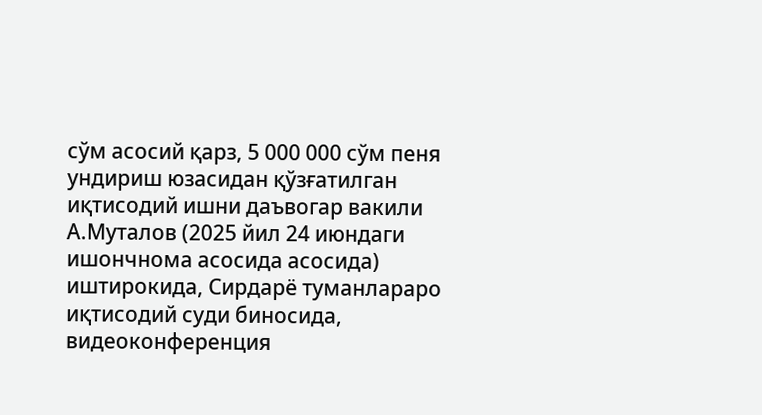сўм асосий қарз, 5 000 000 сўм пеня ундириш юзасидан қўзғатилган иқтисодий ишни даъвогар вакили А.Муталов (2025 йил 24 июндаги ишончнома асосида асосида) иштирокида, Сирдарё туманлараро иқтисодий суди биносида, видеоконференция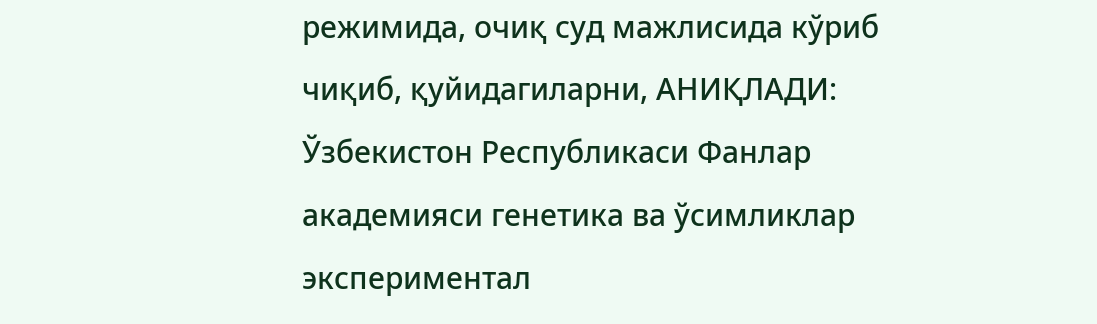режимида, очиқ суд мажлисида кўриб чиқиб, қуйидагиларни, АНИҚЛАДИ: Ўзбекистон Республикаси Фанлар академияси генетика ва ўсимликлар экспериментал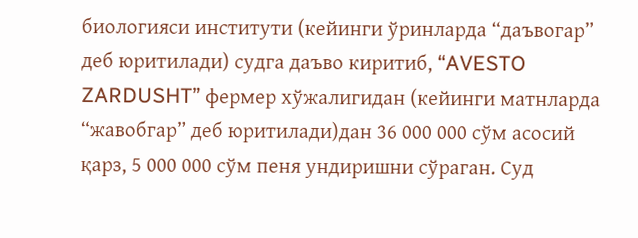биологияси институти (кейинги ўринларда “даъвогар” деб юритилади) судга даъво киритиб, “AVESTO ZARDUSHT” фермер хўжалигидан (кейинги матнларда “жавобгар” деб юритилади)дан 36 000 000 сўм асосий қарз, 5 000 000 сўм пеня ундиришни сўраган. Суд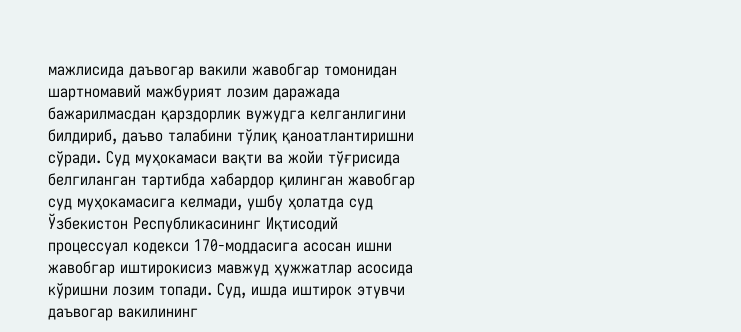мажлисида даъвогар вакили жавобгар томонидан шартномавий мажбурият лозим даражада бажарилмасдан қарздорлик вужудга келганлигини билдириб, даъво талабини тўлиқ қаноатлантиришни сўради. Суд муҳокамаси вақти ва жойи тўғрисида белгиланган тартибда хабардор қилинган жавобгар суд муҳокамасига келмади, ушбу ҳолатда суд Ўзбекистон Республикасининг Иқтисодий процессуал кодекси 170-моддасига асосан ишни жавобгар иштирокисиз мавжуд ҳужжатлар асосида кўришни лозим топади. Суд, ишда иштирок этувчи даъвогар вакилининг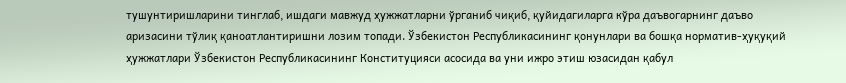тушунтиришларини тинглаб, ишдаги мавжуд ҳужжатларни ўрганиб чиқиб, қуйидагиларга кўра даъвогарнинг даъво аризасини тўлиқ қаноатлантиришни лозим топади. Ўзбекистон Республикасининг қонунлари ва бошқа норматив-ҳуқуқий ҳужжатлари Ўзбекистон Республикасининг Конституцияси асосида ва уни ижро этиш юзасидан қабул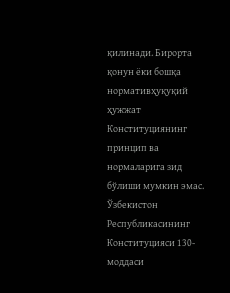қилинади. Бирорта қонун ёки бошқа нормативҳуқуқий ҳужжат Конституциянинг принцип ва нормаларига зид бўлиши мумкин эмас. Ўзбекистон Республикасининг Конституцияси 130-моддаси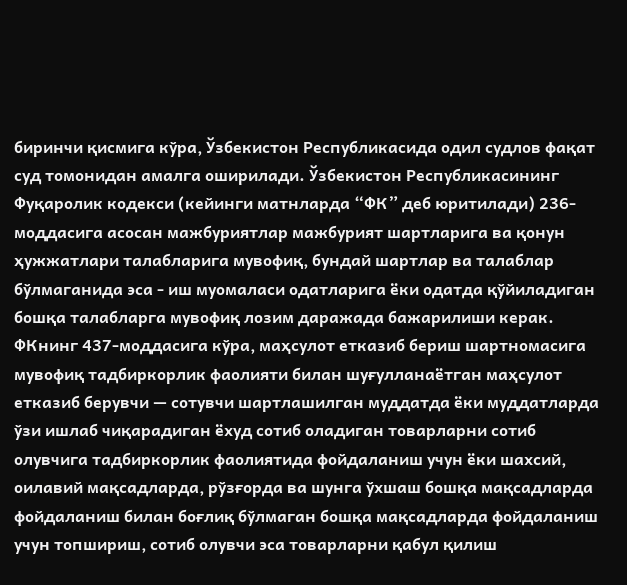биринчи қисмига кўра, Ўзбекистон Республикасида одил судлов фақат суд томонидан амалга оширилади. Ўзбекистон Республикасининг Фуқаролик кодекси (кейинги матнларда “ФК” деб юритилади) 236-моддасига асосан мажбуриятлар мажбурият шартларига ва қонун ҳужжатлари талабларига мувофиқ, бундай шартлар ва талаблар бўлмаганида эса - иш муомаласи одатларига ёки одатда қўйиладиган бошқа талабларга мувофиқ лозим даражада бажарилиши керак. ФКнинг 437-моддасига кўра, маҳсулот етказиб бериш шартномасига мувофиқ тадбиркорлик фаолияти билан шуғулланаётган маҳсулот етказиб берувчи — сотувчи шартлашилган муддатда ёки муддатларда ўзи ишлаб чиқарадиган ёхуд сотиб оладиган товарларни сотиб олувчига тадбиркорлик фаолиятида фойдаланиш учун ёки шахсий, оилавий мақсадларда, рўзғорда ва шунга ўхшаш бошқа мақсадларда фойдаланиш билан боғлиқ бўлмаган бошқа мақсадларда фойдаланиш учун топшириш, сотиб олувчи эса товарларни қабул қилиш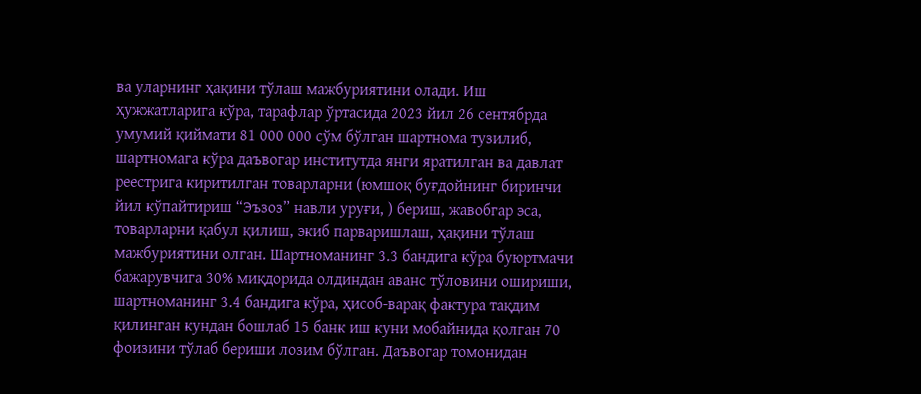ва уларнинг ҳақини тўлаш мажбуриятини олади. Иш ҳужжатларига кўра, тарафлар ўртасида 2023 йил 26 сентябрда умумий қиймати 81 000 000 сўм бўлган шартнома тузилиб, шартномага кўра даъвогар институтда янги яратилган ва давлат реестрига киритилган товарларни (юмшоқ буғдойнинг биринчи йил кўпайтириш “Эъзоз” навли уруғи, ) бериш, жавобгар эса, товарларни қабул қилиш, экиб парваришлаш, ҳақини тўлаш мажбуриятини олган. Шартноманинг 3.3 бандига кўра буюртмачи бажарувчига 30% миқдорида олдиндан аванс тўловини ошириши, шартноманинг 3.4 бандига кўра, ҳисоб-варақ фактура тақдим қилинган кундан бошлаб 15 банк иш куни мобайнида қолган 70 фоизини тўлаб бериши лозим бўлган. Даъвогар томонидан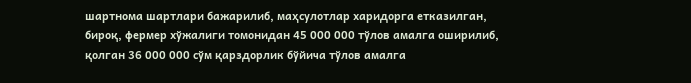шартнома шартлари бажарилиб, маҳсулотлар харидорга етказилган, бироқ, фермер хўжалиги томонидан 45 000 000 тўлов амалга оширилиб, қолган 36 000 000 сўм қарздорлик бўйича тўлов амалга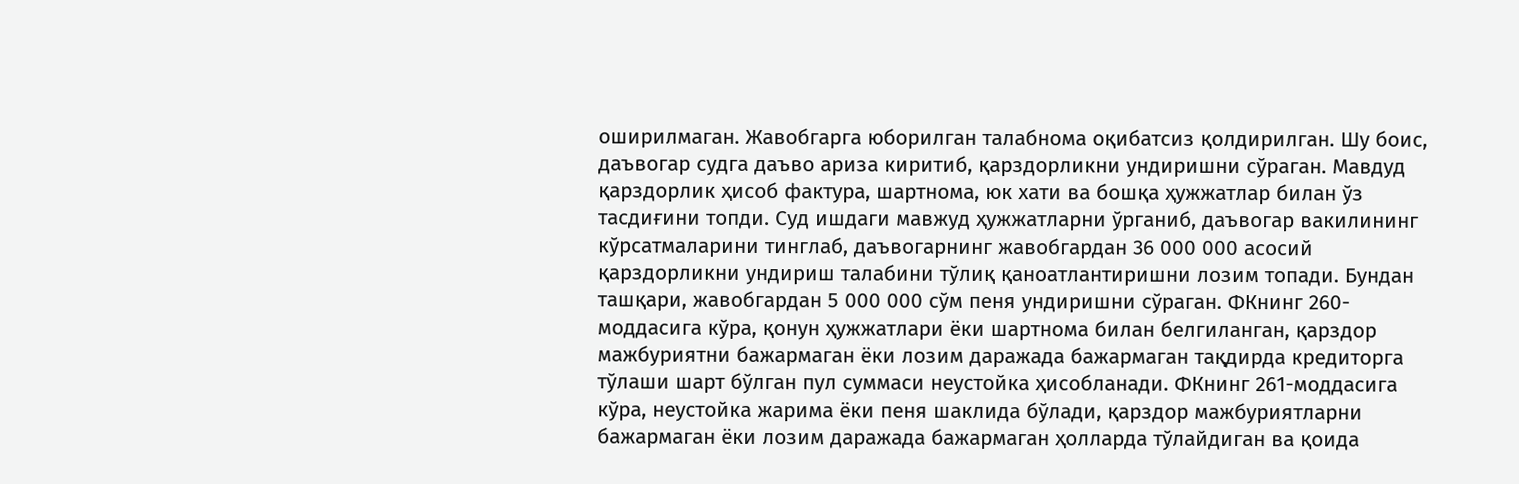оширилмаган. Жавобгарга юборилган талабнома оқибатсиз қолдирилган. Шу боис, даъвогар судга даъво ариза киритиб, қарздорликни ундиришни сўраган. Мавдуд қарздорлик ҳисоб фактура, шартнома, юк хати ва бошқа ҳужжатлар билан ўз тасдиғини топди. Суд ишдаги мавжуд ҳужжатларни ўрганиб, даъвогар вакилининг кўрсатмаларини тинглаб, даъвогарнинг жавобгардан 36 000 000 асосий қарздорликни ундириш талабини тўлиқ қаноатлантиришни лозим топади. Бундан ташқари, жавобгардан 5 000 000 сўм пеня ундиришни сўраган. ФКнинг 260-моддасига кўра, қонун ҳужжатлари ёки шартнома билан белгиланган, қарздор мажбуриятни бажармаган ёки лозим даражада бажармаган тақдирда кредиторга тўлаши шарт бўлган пул суммаси неустойка ҳисобланади. ФКнинг 261-моддасига кўра, неустойка жарима ёки пеня шаклида бўлади, қарздор мажбуриятларни бажармаган ёки лозим даражада бажармаган ҳолларда тўлайдиган ва қоида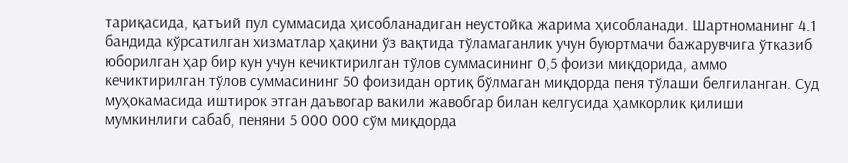тариқасида, қатъий пул суммасида ҳисобланадиган неустойка жарима ҳисобланади. Шартноманинг 4.1 бандида кўрсатилган хизматлар ҳақини ўз вақтида тўламаганлик учун буюртмачи бажарувчига ўтказиб юборилган ҳар бир кун учун кечиктирилган тўлов суммасининг 0,5 фоизи миқдорида, аммо кечиктирилган тўлов суммасининг 50 фоизидан ортиқ бўлмаган миқдорда пеня тўлаши белгиланган. Суд муҳокамасида иштирок этган даъвогар вакили жавобгар билан келгусида ҳамкорлик қилиши мумкинлиги сабаб, пеняни 5 000 000 сўм миқдорда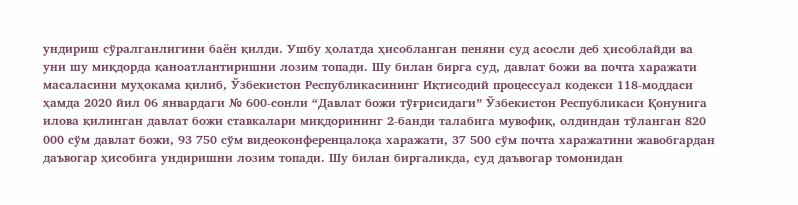ундириш сўралганлигини баён қилди. Ушбу ҳолатда ҳисобланган пеняни суд асосли деб ҳисоблайди ва уни шу миқдорда қаноатлантиришни лозим топади. Шу билан бирга суд, давлат божи ва почта харажати масаласини муҳокама қилиб, Ўзбекистон Республикасининг Иқтисодий процессуал кодекси 118-моддаси ҳамда 2020 йил 06 январдаги № 600-сонли “Давлат божи тўғрисидаги” Ўзбекистон Республикаси Қонунига илова қилинган давлат божи ставкалари миқдорининг 2-банди талабига мувофиқ, олдиндан тўланган 820 000 сўм давлат божи, 93 750 сўм видеоконференцалоқа харажати, 37 500 сўм почта харажатини жавобгардан даъвогар ҳисобига ундиришни лозим топади. Шу билан биргаликда, суд даъвогар томонидан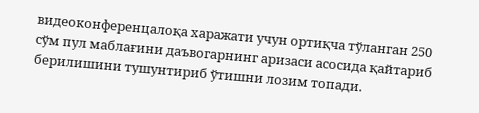видеоконференцалоқа харажати учун ортиқча тўланган 250 сўм пул маблағини даъвогарнинг аризаси асосида қайтариб берилишини тушунтириб ўтишни лозим топади.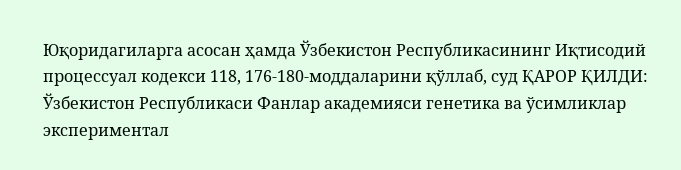Юқоридагиларга асосан ҳамда Ўзбекистон Республикасининг Иқтисодий процессуал кодекси 118, 176-180-моддаларини қўллаб, суд ҚАРОР ҚИЛДИ: Ўзбекистон Республикаси Фанлар академияси генетика ва ўсимликлар экспериментал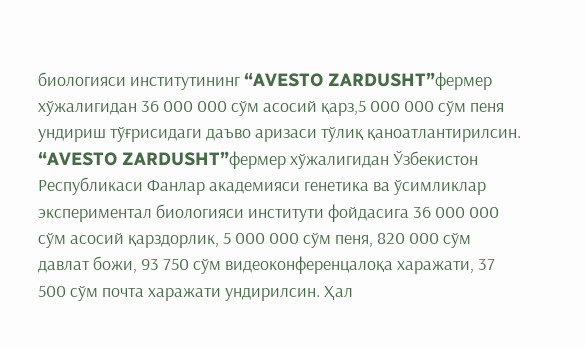биологияси институтининг “AVESTO ZARDUSHT”фермер хўжалигидан 36 000 000 сўм асосий қарз,5 000 000 сўм пеня ундириш тўғрисидаги даъво аризаси тўлиқ қаноатлантирилсин. “AVESTO ZARDUSHT”фермер хўжалигидан Ўзбекистон Республикаси Фанлар академияси генетика ва ўсимликлар экспериментал биологияси институти фойдасига 36 000 000 сўм асосий қарздорлик, 5 000 000 сўм пеня, 820 000 сўм давлат божи, 93 750 сўм видеоконференцалоқа харажати, 37 500 сўм почта харажати ундирилсин. Ҳал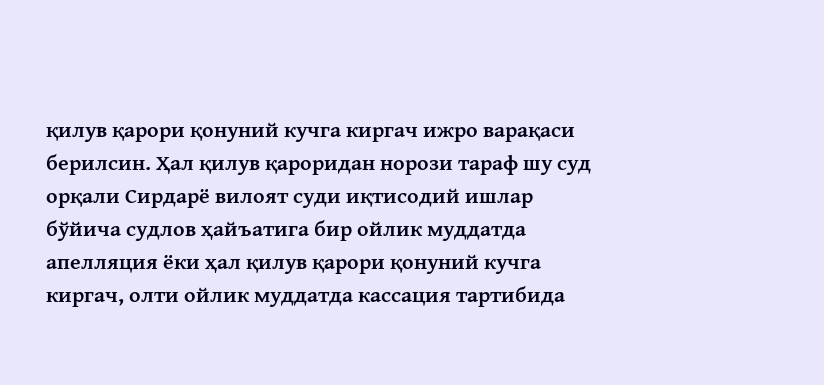қилув қарори қонуний кучга киргач ижро варақаси берилсин. Ҳал қилув қароридан норози тараф шу суд орқали Сирдарё вилоят суди иқтисодий ишлар бўйича судлов ҳайъатига бир ойлик муддатда апелляция ёки ҳал қилув қарори қонуний кучга киргач, олти ойлик муддатда кассация тартибида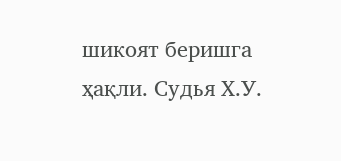шикоят беришга ҳақли. Судья Х.У.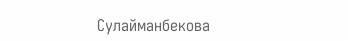Сулайманбекова